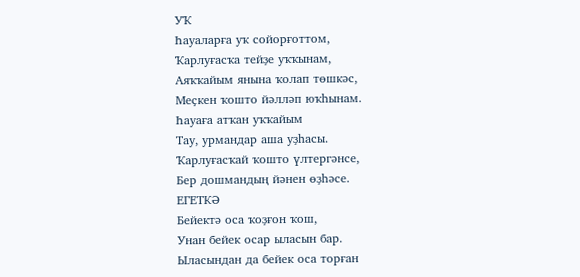УҠ
Һауаларға уҡ сойорғоттом,
Ҡарлуғасҡа тейҙе уҡҡынам,
Аяҡҡайым янына ҡолап төшкәс,
Меҫкен ҡошто йәлләп юҡһынам.
Һауаға атҡан уҡҡайым
Тау, урмандар аша уҙһасы.
Ҡарлуғасҡай ҡошто үлтергәнсе,
Бер дошмандың йәнен өҙһәсе.
ЕГЕТКӘ
Бейектә оса ҡоҙғон ҡош,
Унан бейек осар ыласын бар.
Ыласындан да бейек оса торған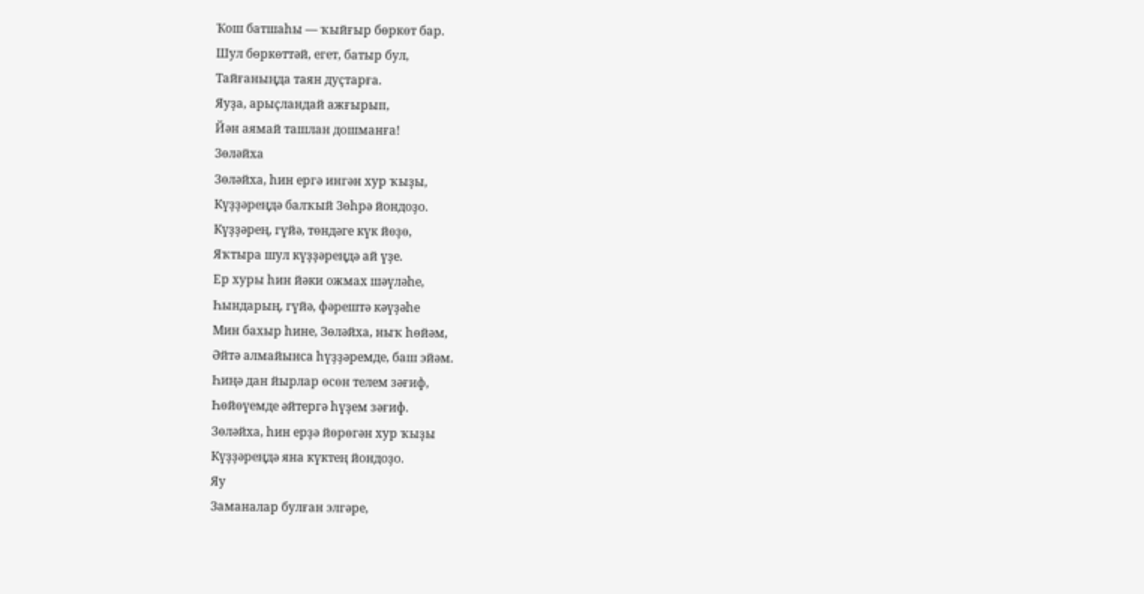Ҡош батшаһы — ҡыйғыр бөркөт бар.
Шул бөркөттәй, егет, батыр бул,
Тайғаныңда таян дуҫтарға.
Яуҙа, арыҫландай ажғырып,
Йән аямай ташлан дошманға!
Зөләйха
Зөләйха, һин ергә ингән хур ҡыҙы,
Күҙҙәреңдә балҡый Зөһрә йондоҙо.
Күҙҙәрең, гүйә, төндәге күк йөҙө,
Яҡтыра шул күҙҙәреңдә ай үҙе.
Ер хуры һин йәки ожмах шәүләһе,
Һындарың, гүйә, фәрештә кәүҙәһе
Мин бахыр һине, Зөләйха, ныҡ һөйәм,
Әйтә алмайынса һүҙҙәремде, баш эйәм.
Һиңә дан йырлар өсөн телем зәғиф,
Һөйөүемде әйтергә һүҙем зәғиф.
Зөләйха, һин ерҙә йөрөгән хур ҡыҙы
Күҙҙәреңдә яна күктең йондоҙо.
Яу
Заманалар булған элгәре,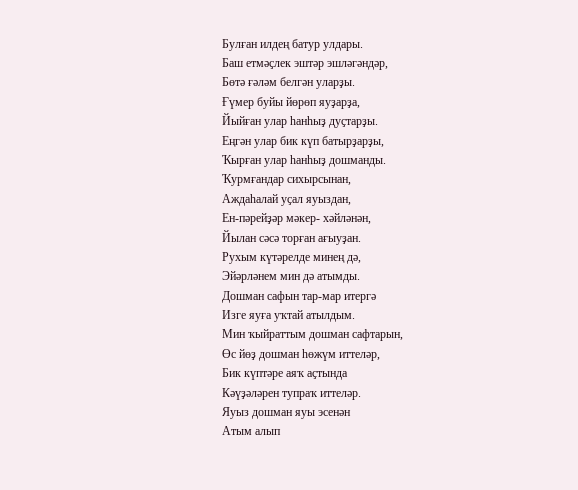Булған илдең батур улдары.
Баш етмәҫлек эштәр эшләгәндәр,
Бөтә ғәләм белгән уларҙы.
Ғүмер буйы йөрөп яуҙарҙа,
Йыйған улар һанһыҙ дуҫтарҙы.
Еңгән улар бик күп батырҙарҙы,
Ҡырған улар һанһыҙ дошманды.
Ҡурмғандар сихырсынан,
Аждаһалай уҫал яуыздан,
Ен-пәрейҙәр мәкер- хәйләнән,
Йылан сәсә торған ағыуҙан.
Рухым күтәрелде минең дә,
Эйәрләнем мин дә атымды.
Дошман сафын тар-мар итергә
Изге яуға уҡтай атылдым.
Мин ҡыйраттым дошман сафтарын,
Өс йөҙ дошман һөжүм иттеләр,
Бик күптәре аяҡ аҫтында
Кәүҙәләрен тупраҡ иттеләр.
Яуыз дошман яуы эсенән
Атым алып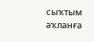сыҡтым аҡланға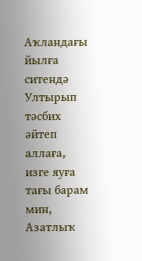Аҡландағы йылға ситендә
Ултырып тәсбих әйтеп аллаға,
изге яуға тағы барам мин,
Азатлыҡ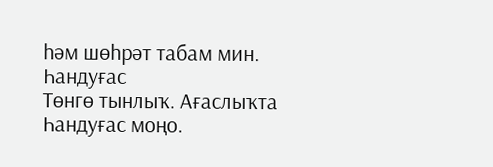һәм шөһрәт табам мин.
Һандуғас
Төнгө тынлыҡ. Ағаслыҡта
Һандуғас моңо.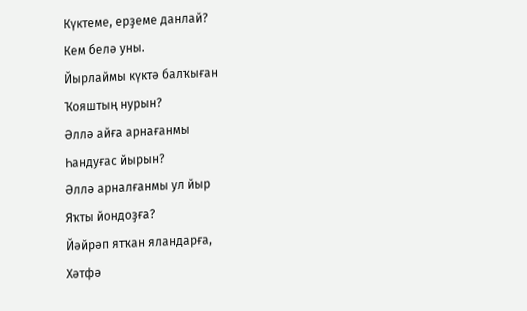Күктеме, ерҙеме данлай?
Кем белә уны.
Йырлаймы күктә балҡыған
Ҡояштың нурын?
Әллә айға арнағанмы
Һандуғас йырын?
Әллә арналғанмы ул йыр
Яҡты йондоҙға?
Йәйрәп ятҡан яландарға,
Хәтфә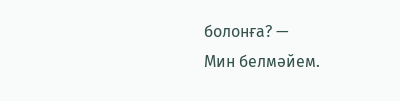болонға? —
Мин белмәйем.